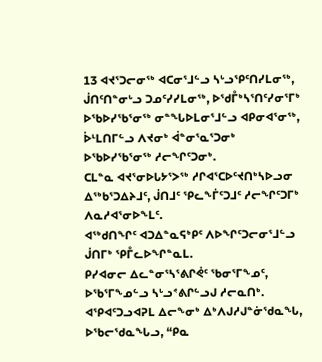13 ᐊᔪᕐᑐᓕᓂᖅ ᐊᑕᓂᕐᒧᓪᓗ ᓴᒡᓗᕿᑦᑎᓯᒪᓂᖅ, ᒎᑎᑦᑎᓐᓂᒡᓗ ᑐᓄᑦᓯᓯᒪᓂᖅ, ᐅᖁᒤᒃᓴᕐᑎᑦᓯᓂᕐᒥᒃ ᐅᖃᐅᓯᖃᕐᓂᖅ ᓂᓐᖓᐅᒪᓂᕐᒧᓪᓗ ᐊᑭᓂᐊᕐᓂᖅ, ᐆᒻᒪᑎᒥᓪᓗ ᐱᔪᓂᒃ ᐋᓐᓂᕐᓇᕐᑐᓂᒃ ᐅᖃᐅᓯᖃᕐᓂᖅ ᓱᓕᖏᑦᑐᓂᒃ.
ᑕᒪᓐᓇ ᐊᔪᕐᓂᐅᒐᔭᕐᐳᖅ ᓱᒋᐊᕐᑕᐅᑦᔪᑎᒃᓴᐅᓗᓂ ᐃᖅᑲᕐᑐᐃᔨᒧᑦ, ᒎᑎᒧᑦ ᕿᓚᖕᒦᑦᑐᒧᑦ ᓱᓕᖏᑦᑐᒥᒃ ᐱᓇᓱᐊᕐᓂᐅᖕᒪᑦ.
ᐊᖅᑯᑎᖏᑦ ᐊᑐᐃᓐᓇᕋᒃᑭᑦ ᐱᐅᖏᑦᑐᓕᓂᕐᒧᓪᓗ ᒎᑎᒥᒃ ᕿᒤᓚᐅᖏᓐᓇᒪ.
ᑭᓯᐊᓂᓕ ᐃᓚᓐᓂᕐᓴᕐᕕᒋᕚᑦ ᖃᓂᕐᒥᖕᓄᑦ, ᐅᖃᕐᒥᖕᓄᓪᓗ ᓴᒡᓗᕝᕕᒋᓪᓗᒍ ᓱᓕᓇᑎᒃ.
ᐊᕿᐊᑦᑐᓗᐊᕈᒪ ᐃᓕᖕᓂᒃ ᐃᒃᐱᒍᓱᒍᓐᓃᖁᓇᖓ, ᐅᖃᓕᖁᓇᖓᓗ, “ᑭᓇ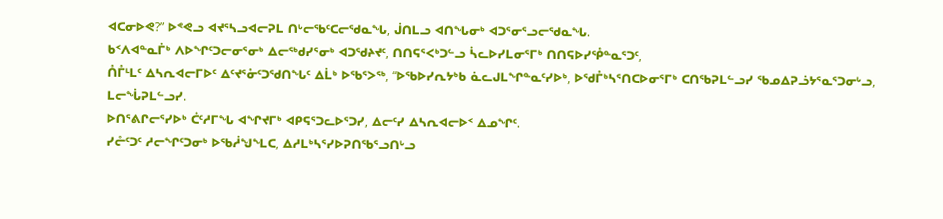ᐊᑕᓂᐅᕙ?” ᐅᕝᕙᓗ ᐊᔪᕐᓴᓗᐊᓕᕈᒪ ᑎᒡᓕᖃᑦᑕᓕᖁᓇᖓ, ᒎᑎᒪᓗ ᐊᑎᖓᓂᒃ ᐊᑐᕐᓂᕐᓗᓕᖁᓇᖓ.
ᑲᑉᐱᐊᓐᓇᒦᒃ ᐱᐅᖏᑦᑐᓕᓂᕐᓂᒃ ᐃᓕᖅᑯᓯᕐᓂᒃ ᐊᑐᖁᔨᔪᑦ, ᑎᑎᕋᕐᐸᒃᑐᓪᓗ ᓵᓚᐅᓯᒪᓂᕐᒥᒃ ᑎᑎᕋᐅᓯᕾᓐᓇᕐᑐᑦ,
ᑍᒤᒻᒪᑦ ᐃᓴᕆᐊᓕᒥᐅᑦ ᐃᑦᔪᕐᓁᑦᑐᖁᑎᖓᑦ ᐃᒫᒃ ᐅᖃᕐᐳᖅ, “ᐅᖃᐅᓯᕆᔭᒃᑲ ᓈᓚᒍᒪᖏᓐᓇᑦᓯᐅᒃ, ᐅᖁᒤᒃᓴᕐᑎᑕᐅᓂᕐᒥᒃ ᑕᑎᖃᕈᒪᓪᓗᓯ ᖃᓄᐃᕈᓘᔭᕐᓇᕐᑐᓂᒡᓗ, ᒪᓕᖔᕈᒪᓪᓗᓯ.
ᐅᑎᕐᕕᒋᓕᕐᓯᐅᒃ ᑖᑦᓱᒥᖓ ᐊᖏᔪᒥᒃ ᐊᑭᕋᕐᑐᓚᐅᕐᑐᓯ, ᐃᓕᑦᓯ ᐃᓴᕆᐊᓕᐅᑉ ᐃᓄᖏᑦ.
ᓯᓔᑦᑐᑦ ᓱᓕᖏᑦᑐᓂᒃ ᐅᖃᓲᖑᖕᒪᑕ, ᐃᓱᒪᒃᓴᕐᓯᐅᕈᑎᖃᕐᓗᑎᒡᓗ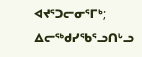ᐊᔪᕐᑐᓕᓂᕐᒥᒃ; ᐃᓕᖅᑯᓯᖃᕐᓗᑎᒡᓗ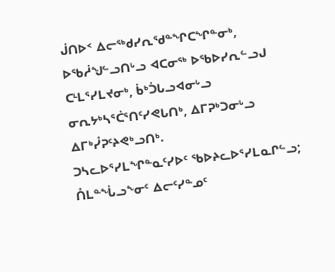ᒎᑎᐅᑉ ᐃᓕᖅᑯᓯᕆᖁᓐᖏᑕᖏᓐᓂᒃ, ᐅᖃᓲᖑᓪᓗᑎᒡᓗ ᐊᑕᓂᖅ ᐅᖃᐅᓯᕆᓪᓗᒍ ᑕᒻᒪᕐᓯᒪᔪᓂᒃ, ᑳᒃᑑᒐᓗᐊᓂᒡᓗ ᓂᕆᔭᒃᓴᕐᑖᕐᑎᑦᓯᕙᒐᑎᒃ, ᐃᒥᕈᒃᑐᓂᒡᓗ ᐃᒥᒃᓮᕈᑦᔨᕙᒃᓗᑎᒃ.
ᑐᓴᓚᐅᕐᓯᒪᖏᓐᓇᑦᓯᐅᑦ ᖃᐅᔨᓚᐅᕐᓯᒪᓇᒋᓪᓗ; ᑍᒪᓐᖔᓗᖕᓂᑦ ᐃᓕᑦᓯᓐᓄᑦ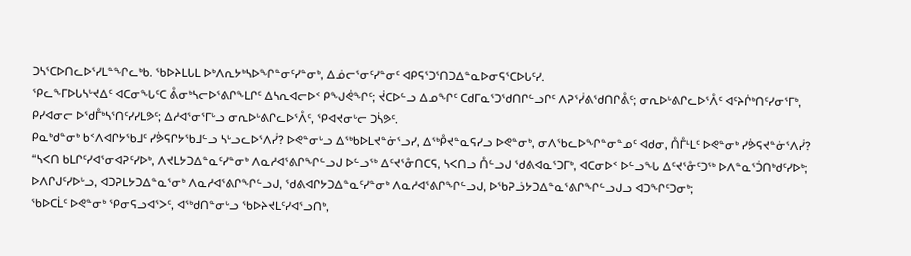ᑐᓴᕐᑕᐅᑎᓚᐅᕐᓯᒪᓐᖏᓚᒃᑲ. ᖃᐅᔨᒪᒐᒪ ᐅᒃᐱᕆᔭᒃᓴᐅᖏᓐᓂᑦᓯᓐᓂᒃ, ᐃᓅᓕᕐᓂᑦᓯᓐᓂᑦ ᐊᑭᕋᕐᑐᕐᑎᑐᐃᓐᓇᐅᓂᕋᕐᑕᐅᒐᑦᓯ.
ᕿᓚᖕᒥᐅᒐᓴᒡᔪᐃᑦ ᐊᑕᓂᖓᑦᑕ ᕔᓂᒃᓴᓕᐅᕐᕕᒋᖕᒪᒋᑦ ᐃᓴᕆᐊᓕᐅᑉ ᑭᖑᕚᖏᑦ; ᔫᑕᐅᓪᓗ ᐃᓄᖏᑦ ᑕᑯᒥᓇᕐᑐᖁᑎᒋᓪᓗᒋᑦ ᐱᕈᕐᓰᕕᖁᑎᒋᕔᑦ; ᓂᕆᐅᒡᕕᒋᓚᐅᕐᐰᑦ ᐊᑦᔨᒌᒃᑎᑦᓯᓂᕐᒥᒃ, ᑭᓯᐊᓂᓕ ᐅᖁᒤᒃᓴᕐᑎᑦᓯᓯᒪᕗᑦ; ᐃᓱᐊᕐᓂᕐᒥᒡᓗ ᓂᕆᐅᒡᕕᒋᓚᐅᕐᐰᑦ, ᕿᐊᔪᓂᒡᓕ ᑐᓵᕗᑦ.
ᑭᓇᒃᑯᓐᓂᒃ ᑲᑉᐱᐊᒋᔭᖃᒧᑦ ᓯᕘᕋᒋᔭᖃᒧᓪᓗ ᓴᒡᓗᓚᐅᕐᐱᓰ? ᐅᕙᓐᓂᒡᓗ ᐃᖅᑲᐅᒪᔪᓐᓃᕐᓗᓯ, ᐃᖅᑬᔪᓐᓇᕋᓯᓗ ᐅᕙᓐᓂᒃ, ᓂᐱᖃᓚᐅᖏᓐᓂᓐᓄᑦ ᐊᑯᓂ, ᑍᒤᒻᒪᑦ ᐅᕙᓐᓂᒃ ᓯᕘᕋᔪᓐᓃᕐᐱᓰ?
“ᓴᐸᑎ ᑲᒪᒋᑦᓯᐊᕐᓂᐊᕈᑦᓯᐅᒃ, ᐱᔪᒪᔭᑐᐃᓐᓇᑦᓯᓐᓂᒃ ᐱᓇᓱᐊᕐᕕᒋᖏᓪᓗᒍ ᐅᓪᓗᖅ ᐃᑦᔪᕐᓁᑎᑕᕋ, ᓴᐸᑎᓗ ᑍᓪᓗᒍ ᖁᕕᐊᓇᕐᑐᒥᒃ, ᐊᑕᓂᐅᑉ ᐅᓪᓗᖓ ᐃᑦᔪᕐᓁᑦᑐᖅ ᐅᐱᓐᓇᕐᑑᑎᒃᑯᑦᓯᐅᒃ; ᐅᐱᒋᒍᑦᓯᐅᒡᓗ, ᐊᑐᕈᒪᔭᑐᐃᓐᓇᕐᓂᒃ ᐱᓇᓱᐊᕐᕕᒋᖏᓪᓗᒍ, ᖁᕕᐊᒋᔭᑐᐃᓐᓇᑦᓯᓐᓂᒃ ᐱᓇᓱᐊᕐᕕᒋᖏᓪᓗᒍ, ᐅᖃᕈᓘᔭᑐᐃᓐᓇᕐᕕᒋᖏᓪᓗᒍᓗ ᐊᑐᖏᑦᑐᓂᒃ;
ᖃᐅᑕᒫᑦ ᐅᕙᓐᓂᒃ ᕿᓂᕋᓗᐊᕐᐳᑦ, ᐊᖅᑯᑎᓐᓂᒡᓗ ᖃᐅᔨᔪᒪᑦᓯᐊᕐᓗᑎᒃ,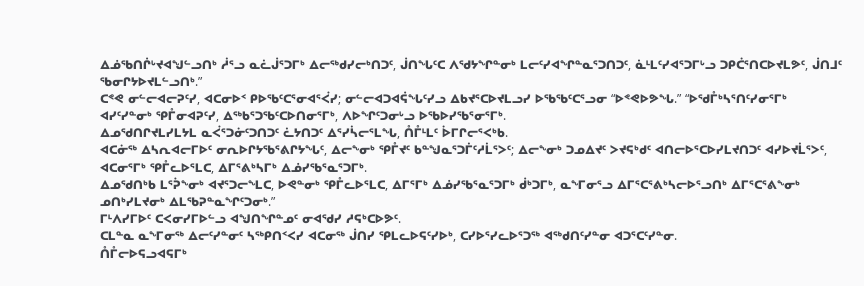ᐃᓅᖃᑎᒌᒡᔪᐊᖑᓪᓗᑎᒃ ᓲᕐᓗ ᓇᓛᒎᕐᑐᒥᒃ ᐃᓕᖅᑯᓯᓕᒃᑎᑐᑦ, ᒎᑎᖓᑦᑕ ᐱᖁᔭᖏᓐᓂᒃ ᒪᓕᑦᓯᐊᖏᓐᓇᕐᑐᑎᑐᑦ, ᓈᒻᒪᑦᓯᐊᕐᑐᒥᒡᓗ ᑐᑭᑖᕐᑎᑕᐅᔪᒪᕗᑦ, ᒎᑎᒧᑦ ᖃᓂᒋᔭᐅᔪᒪᓪᓗᑎᒃ.”
ᑕᕝᕙ ᓂᓪᓕᐊᓕᕈᑦᓯ, ᐊᑕᓂᐅᑉ ᑭᐅᖃᑦᑕᕐᓂᐊᕐᐹᓯ; ᓂᓪᓕᐊᑐᐊᕌᖓᑦᓯᓗ ᐃᑲᔪᕐᑕᐅᔪᒪᓗᓯ ᐅᖃᖃᑦᑕᕐᓗᓂ “ᐅᕝᕙᐅᕗᖓ.” “ᐅᖁᒤᒃᓴᕐᑎᑦᓯᓂᕐᒥᒃ ᐊᓯᑦᓯᓐᓂᒃ ᕿᒤᓂᐊᕈᑦᓯ, ᐃᖅᑲᕐᑐᖃᑦᑕᐅᑎᓂᕐᒥᒃ, ᐱᐅᖏᑦᑐᓂᒡᓗ ᐅᖃᐅᓯᖃᕐᓂᕐᒥᒃ.
ᐃᓄᖁᑎᒋᔪᒪᓯᒪᔭᒪ ᓇᐹᕐᑐᓃᑦᑐᑎᑐᑦ ᓛᔭᑎᑐᑦ ᐃᕐᓯᓵᓕᕐᒪᖓ, ᑍᒤᒻᒪᑦ ᐆᒥᒋᓕᕐᐸᒃᑲ.
ᐊᑕᓃᖅ ᐃᓴᕆᐊᓕᒥᐅᑦ ᓂᕆᐅᒋᔭᖃᕐᕕᒋᔭᖓᑦ, ᐃᓕᖕᓂᒃ ᕿᒤᔪᑦ ᑲᓐᖑᓇᕐᑐᒦᑦᓱᒫᕐᐳᑦ; ᐃᓕᖕᓂᒃ ᑐᓄᐃᔪᑦ ᐳᔪᕋᒃᑯᑦ ᐊᑎᓕᐅᕐᑕᐅᓯᒪᔪᑎᑐᑦ ᐊᓯᐅᔪᒫᕐᐳᑦ, ᐊᑕᓂᕐᒥᒃ ᕿᒤᓚᐅᕐᒪᑕ, ᐃᒥᕐᕕᒃᓴᒥᒃ ᐃᓅᓯᖃᕐᓇᕐᑐᒥᒃ.
ᐃᓄᖁᑎᒃᑲ ᒪᕐᕉᖕᓂᒃ ᐊᔪᕐᑐᓕᖕᒪᑕ, ᐅᕙᓐᓂᒃ ᕿᒤᓚᐅᕐᒪᑕ, ᐃᒥᕐᒥᒃ ᐃᓅᓯᖃᕐᓇᕐᑐᒥᒃ ᑰᒃᑐᒥᒃ, ᓇᖕᒥᓂᕐᓗ ᐃᒥᕐᑕᕐᕕᒃᓴᓕᐅᕐᓗᑎᒃ ᐃᒥᕐᑕᕐᕕᖕᓂᒃ ᓄᑎᒃᓯᒪᔪᓂᒃ ᐃᒪᖃᕈᓐᓇᖏᑦᑐᓂᒃ.”
ᒥᒻᐱᓯᒥᐅᑦ ᑕᐸᓂᓯᒥᐅᓪᓗ ᐊᖑᑎᖏᓐᓄᑦ ᓂᐊᖁᓯ ᓱᕋᒃᑕᐅᕗᑦ.
ᑕᒪᓐᓇ ᓇᖕᒥᓂᖅ ᐃᓕᑦᓯᓐᓂᑦ ᓴᖅᑭᑎᑉᐸᓯ ᐊᑕᓂᖅ ᒎᑎᓯ ᕿᒪᓚᐅᕋᑦᓯᐅᒃ, ᑕᓯᐅᕐᓯᓚᐅᕐᑐᖅ ᐊᖅᑯᑎᑦᓯᓐᓂ ᐊᑐᕐᑕᑦᓯᓐᓂ.
ᑍᒤᓕᐅᕋᓗᐊᕋᒥᒃ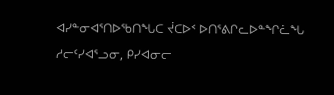ᐊᓯᓐᓂᐊᕐᑎᐅᖃᑎᖓᑕ ᔫᑕᐅᑉ ᐅᑎᕐᕕᒋᓚᐅᓐᖏᓛᖓ ᓱᓕᑦᓯᐊᕐᓗᓂ, ᑭᓯᐊᓂᓕ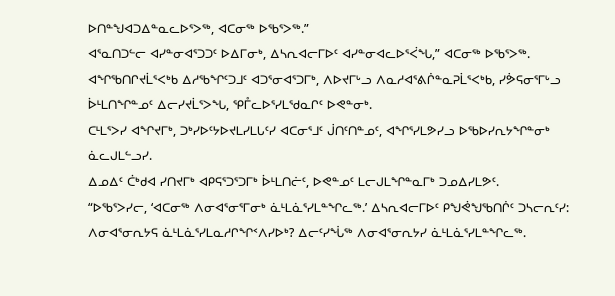ᐅᑎᓐᖑᐊᑐᐃᓐᓇᓚᐅᕐᐳᖅ, ᐊᑕᓂᖅ ᐅᖃᕐᐳᖅ.”
ᐊᕐᓇᑎᑐᓪᓕ ᐊᓯᓐᓂᐊᕐᑐᑐᑦ ᐅᐃᒥᓂᒃ, ᐃᓴᕆᐊᓕᒥᐅᑦ ᐊᓯᓐᓂᐊᓚᐅᕐᐹᖓ,” ᐊᑕᓂᖅ ᐅᖃᕐᐳᖅ.
ᐊᖏᖃᑎᒋᔪᒫᕐᐸᒃᑲ ᐃᓱᖃᖏᑦᑐᒧᑦ ᐊᑐᕐᓂᐊᕐᑐᒥᒃ, ᐱᐅᔪᒥᒡᓗ ᐱᓇᓱᐊᕐᕕᒌᓐᓇᕈᒫᕐᐸᒃᑲ, ᓯᕘᕋᓂᕐᒥᒡᓗ ᐆᒻᒪᑎᖏᓐᓄᑦ ᐃᓕᓯᔪᒫᕐᐳᖓ, ᕿᒤᓚᐅᕐᓯᒪᖁᓇᒋᑦ ᐅᕙᓐᓂᒃ.
ᑕᒻᒪᕐᐳᓯ ᐊᖏᔪᒥᒃ, ᑐᒃᓯᐅᑦᔭᐅᔪᒪᓯᒪᒐᑦᓯ ᐊᑕᓂᕐᒧᑦ ᒎᑎᑦᑎᓐᓄᑦ, ᐊᖏᕐᓯᒪᕗᓯᓗ ᐅᖃᐅᓯᕆᔭᖏᓐᓂᒃ ᓈᓚᒍᒪᓪᓗᓯ.
ᐃᓄᐃᑦ ᑖᒃᑯᐊ ᓯᑎᔪᒥᒃ ᐊᑭᕋᕐᑐᕐᑐᒥᒃ ᐆᒻᒪᑎᓖᑦ, ᐅᕙᓐᓄᑦ ᒪᓕᒍᒪᖏᓐᓇᒥᒃ ᑐᓄᐃᓯᒪᕗᑦ.
“ᐅᖃᕐᐳᓯᓕ, ‘ᐊᑕᓂᖅ ᐱᓂᐊᕐᓂᕐᒥᓂᒃ ᓈᒻᒪᓈᕐᓯᒪᓐᖏᓚᖅ.’ ᐃᓴᕆᐊᓕᒥᐅᑦ ᑭᖑᕚᖑᖃᑎᒌᑦ ᑐᓴᓕᕆᑦᓯ: ᐱᓂᐊᕐᓂᕆᔭᕋ ᓈᒻᒪᓈᕐᓯᒪᓇᓱᒋᖏᑉᐱᓯᐅᒃ? ᐃᓕᑦᓯᖔᖅ ᐱᓂᐊᕐᓂᕆᔭᓯ ᓈᒻᒪᓈᕐᓯᒪᓐᖏᓚᖅ.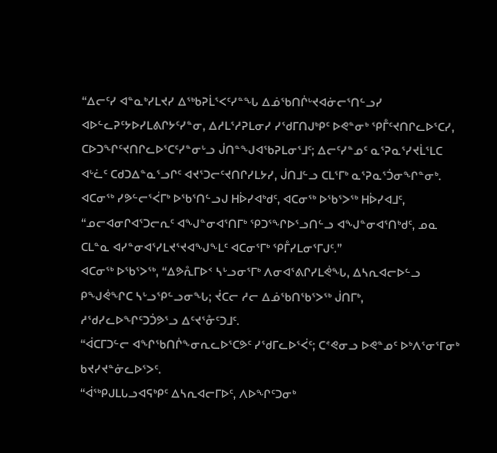“ᐃᓕᑦᓯ ᐊᓐᓇᒃᓯᒪᔪᓯ ᐃᖅᑲᕈᒫᕐᐸᑦᓯᓐᖓ ᐃᓅᖃᑎᒌᒡᔪᐊᓃᓕᕐᑎᓪᓗᓯ ᐊᐅᓪᓚᕈᑦᔭᐅᓯᒪᕕᒋᔭᑦᓯᓐᓂ, ᐃᓱᒪᕐᓱᕈᒪᓂᓯ ᓯᖁᒥᑎᒍᒃᑭᑦ ᐅᕙᓐᓂᒃ ᕿᒤᑦᔪᑎᒋᓚᐅᕐᑕᓯ, ᑕᐅᑐᖏᑦᔪᑎᒋᓚᐅᕐᑕᑦᓯᓐᓂᒡᓗ ᒎᑎᓐᖑᐊᖃᕈᒪᓂᕐᒧᑦ; ᐃᓕᑦᓯᓐᓄᑦ ᓇᕐᕈᓇᕐᓯᔪᒫᕐᒪᑕ ᐊᒡᓛᑦ ᑕᑯᑐᐃᓐᓇᕐᓗᒋᑦ ᐊᔪᕐᑐᓕᑦᔪᑎᒋᓯᒪᔭᓯ, ᒎᑎᒧᓪᓗ ᑕᒪᕐᒥᒃ ᓇᕐᕈᓇᕐᑑᓂᖏᓐᓂᒃ.
ᐊᑕᓂᖅ ᓯᕗᓪᓕᕐᐹᒥᒃ ᐅᖃᕐᑎᓪᓗᒍ ᕼᐆᓯᐊᒃᑯᑦ, ᐊᑕᓂᖅ ᐅᖃᕐᐳᖅ ᕼᐆᓯᐊᒧᑦ, “ᓄᓕᐊᓂᒋᐊᕐᑐᓕᕆᑦ ᐊᖑᓐᓂᐊᕐᑎᒥᒃ ᕿᑐᕐᖏᐅᕐᓗᑎᓪᓗ ᐊᖑᓐᓂᐊᕐᑎᒃᑯᑦ, ᓄᓇ ᑕᒪᓐᓇ ᐊᓯᓐᓂᐊᕐᓯᒪᔪᕐᔪᐊᖑᖕᒪᑦ ᐊᑕᓂᕐᒥᒃ ᕿᒤᓯᒪᓂᕐᒥᒍᑦ.”
ᐊᑕᓂᖅ ᐅᖃᕐᐳᖅ, “ᐃᕗᕅᒥᐅᑉ ᓴᒡᓗᓂᕐᒥᒃ ᐱᓂᐊᕐᕕᒋᓯᒪᕚᖓ, ᐃᓴᕆᐊᓕᐅᓪᓗ ᑭᖑᕚᖏᑕ ᓴᒡᓗᕿᓪᓗᓂᖓ; ᔫᑕᓕ ᓱᓕ ᐃᓅᖃᑎᖃᕐᐳᖅ ᒎᑎᒥᒃ, ᓱᖁᓯᓚᐅᖏᑦᑐᑑᕗᕐᓗ ᐃᑦᔪᕐᓁᑦᑐᒧᑦ.
“ᐋᑕᒥᑐᓪᓕ ᐊᖏᖃᑎᒌᖕᓂᕆᓚᐅᕐᑕᕗᑦ ᓯᖁᒥᓚᐅᕐᐹᑦ; ᑕᕝᕙᓂᓗ ᐅᕙᓐᓄᑦ ᐅᒃᐱᕐᓂᕐᒥᓂᒃ ᑲᔪᓯᔪᓐᓃᓚᐅᕐᐳᑦ.
“ᐋᖅᑭᒍᒪᒐᓗᐊᕋᒃᑭᑦ ᐃᓴᕆᐊᓕᒥᐅᑦ, ᐱᐅᖏᑦᑐᓂᒃ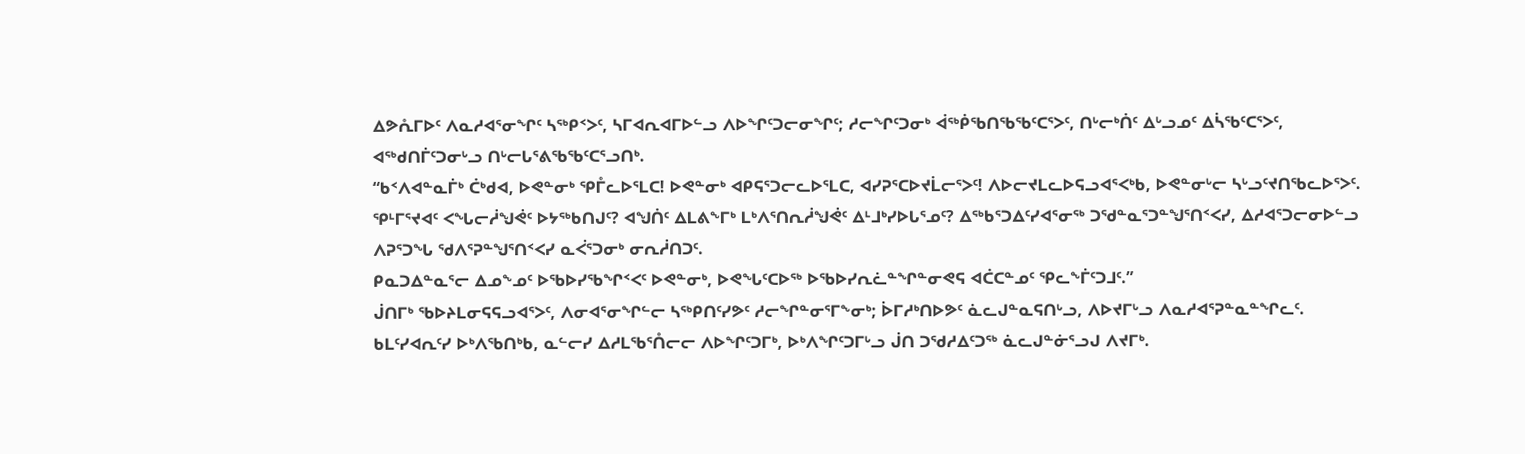ᐃᕗᕅᒥᐅᑦ ᐱᓇᓱᐊᕐᓂᖏᑦ ᓴᖅᑭᑉᐳᑦ, ᓴᒥᐊᕆᐊᒥᐅᓪᓗ ᐱᐅᖏᑦᑐᓕᓂᖏᑦ; ᓱᓕᖏᑦᑐᓂᒃ ᐋᖅᑮᖃᑎᖃᖃᑦᑕᕐᐳᑦ, ᑎᒡᓕᒃᑏᑦ ᐃᒡᓗᓄᑦ ᐃᓵᖃᑦᑕᕐᐳᑦ, ᐊᖅᑯᑎᒦᑦᑐᓂᒡᓗ ᑎᒡᓕᒐᕐᕕᖃᖃᑦᑕᕐᓗᑎᒃ.
“ᑲᑉᐱᐊᓐᓇᒦᒃ ᑖᒃᑯᐊ, ᐅᕙᓐᓂᒃ ᕿᒤᓚᐅᕐᒪᑕ! ᐅᕙᓐᓂᒃ ᐊᑭᕋᕐᑐᓕᓚᐅᕐᒪᑕ, ᐊᓯᕈᕐᑕᐅᔪᒫᓕᕐᐳᑦ! ᐱᐅᓕᔪᒪᓚᐅᕋᓗᐊᕐᐸᒃᑲ, ᐅᕙᓐᓂᒡᓕ ᓴᒡᓗᑦᔪᑎᖃᓚᐅᕐᐳᑦ.
ᕿᒻᒥᕐᔪᐊᑦ ᐸᖓᓕᓲᖑᕚᑦ ᐅᔭᖅᑲᑎᒍᑦ? ᐊᖑᑏᑦ ᐃᒪᕕᖕᒥᒃ ᒪᒃᐱᕐᑎᕆᓲᖑᕚᑦ ᐃᒻᒧᒃᓯᐅᒐᕐᓄᑦ? ᐃᖅᑲᕐᑐᐃᑦᓯᐊᕐᓂᖅ ᑐᖁᓐᓇᕐᑐᓐᖑᕐᑎᑉᐸᓯ, ᐃᓱᐊᕐᑐᓕᓂᐅᓪᓗ ᐱᕈᕐᑐᖓ ᖁᐱᕐᕈᓐᖑᕐᑎᑉᐸᓯ ᓇᐹᕐᑐᓂᒃ ᓂᕆᓲᑎᑐᑦ.
ᑭᓇᑐᐃᓐᓇᕐᓕ ᐃᓄᖕᓄᑦ ᐅᖃᐅᓯᖃᖏᑉᐸᑦ ᐅᕙᓐᓂᒃ, ᐅᕙᖓᑦᑕᐅᖅ ᐅᖃᐅᓯᕆᓛᓐᖏᓐᓂᕙᕋ ᐊᑖᑕᓐᓄᑦ ᕿᓚᖕᒦᑦᑐᒧᑦ.”
ᒎᑎᒥᒃ ᖃᐅᔨᒪᓂᕋᕋᓗᐊᕐᐳᑦ, ᐱᓂᐊᕐᓂᖏᓪᓕ ᓴᖅᑭᑎᑦᓯᕗᑦ ᓱᓕᖏᓐᓂᕐᒥᖕᓂᒃ; ᐆᒥᓱᒃᑎᐅᕗᑦ ᓈᓚᒍᓐᓇᕋᑎᒡᓗ, ᐱᐅᔪᒥᒡᓗ ᐱᓇᓱᐊᕐᕈᓐᓇᓐᖏᓚᑦ.
ᑲᒪᑦᓯᐊᕆᑦᓯ ᐅᒃᐱᖃᑎᒃᑲ, ᓇᓪᓕᓯ ᐃᓱᒪᖃᕐᑍᓕᓕ ᐱᐅᖏᑦᑐᒥᒃ, ᐅᒃᐱᖏᑦᑐᒥᒡᓗ ᒎᑎ ᑐᖁᓱᐃᑦᑐᖅ ᓈᓚᒍᓐᓃᕐᓗᒍ ᐱᔪᒥᒃ.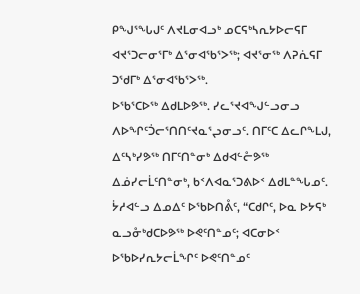ᑭᖑᕐᖓᒍᑦ ᐱᔪᒪᓂᐊᓗᒃ ᓄᑕᕋᒃᓴᕆᔭᐅᓕᕋᒥ ᐊᔪᕐᑐᓕᓂᕐᒥᒃ ᐃᕐᓂᐊᖃᕐᐳᖅ; ᐊᔪᕐᓂᖅ ᐱᕈᕇᕋᒥ ᑐᖁᒥᒃ ᐃᕐᓂᐊᖃᕐᐳᖅ.
ᐅᖃᕐᑕᐅᖅ ᐃᑯᒪᐅᕗᖅ. ᓯᓚᕐᔪᐊᖑᓪᓗᓂᓗ ᐱᐅᖏᑦᑑᓕᕐᑎᑎᑦᔪᓇᕐᖢᓂᓗᑦ. ᑎᒥᑦᑕ ᐃᓚᒋᖕᒪᒍ, ᐃᑦᓴᒃᓯᕗᖅ ᑎᒥᑦᑎᓐᓂᒃ ᐃᑯᐊᓪᓔᕗᖅ ᐃᓅᓯᓕᒫᑦᑎᓐᓂᒃ, ᑲᑉᐱᐊᓇᕐᑐᕕᐅᑉ ᐃᑯᒪᓐᖓᓄᑦ.
ᔮᓱᐊᓪᓗ ᐃᓄᐃᑦ ᐅᖃᐅᑎᕔᑦ, “ᑕᑯᒋᑦ, ᐅᓇ ᐅᔭᕋᒃ ᓇᓗᓁᒃᑯᑕᐅᕗᖅ ᐅᕙᑦᑎᓐᓄᑦ; ᐊᑕᓂᐅᑉ ᐅᖃᐅᓯᕆᔭᓕᒫᖏᑦ ᐅᕙᑦᑎᓐᓄᑦ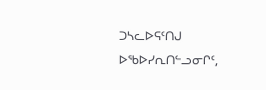ᑐᓴᓚᐅᕋᑦᑎᒍ ᐅᖃᐅᓯᕆᑎᓪᓗᓂᒋᑦ,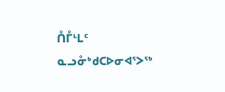ᑍᒤᒻᒪᑦ ᓇᓗᓁᒃᑯᑕᐅᓂᐊᕐᐳᖅ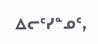ᐃᓕᑦᓯᓐᓄᑦ,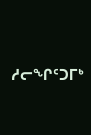ᓱᓕᖏᑦᑐᒥᒃ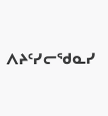ᐱᔨᑦᓯᓕᖁᓇᓯ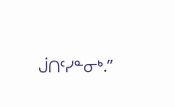ᒎᑎᑦᓯᓐᓂᒃ.”